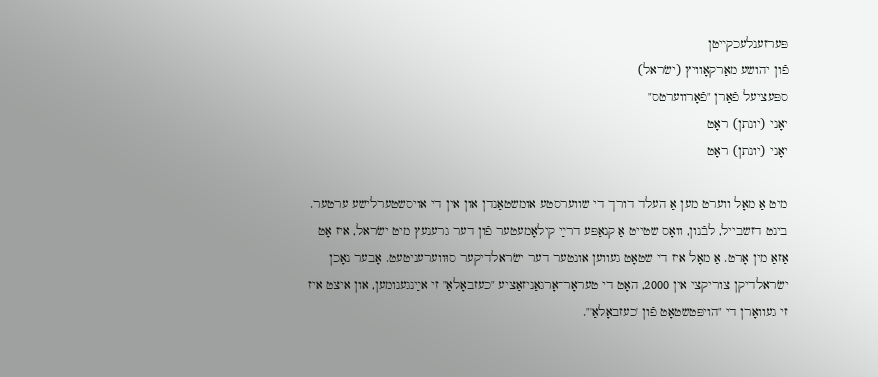פּערזענלעכקײטן
פֿון יהושע מאַרקאָוויץ (ישׂראל)
ספּעציעל פֿאַרן "פֿאָרװערטס"
יאָני (יונתן) ראָט
יאָני (יונתן) ראָט

מיט אַ מאָל ווערט מען אַ העלד דורך די שווערסטע אומשטאַנדן און אין די אויסשטערלישע ערטער. בינט דזשבייל, לבֿנון, וואָס שטייט אַ קנאַפּע דרײַ קילאָמעטער פֿון דער גרענעץ מיט ישׂראל, איז אָט אַזאַ מין אָרט. אַ מאָל איז די שטאָט געווען אונטער דער ישׂראלדיקער סוּווערעניטעט. אָבער נאָכן ישׂראלדיקן צוריקצי אין 2000, האָט די טעראָר־אָרגאַניזאַציע "כעזבאָלאַ" זי אײַנגענומען, און איצט איז זי געוואָרן די "הויפּטשטאָט פֿון 'כעזבאָלאַ'".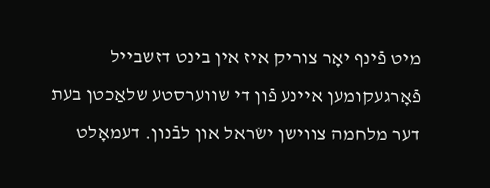מיט פֿינף יאָר צוריק איז אין בינט דזשבייל פֿאָרגעקומען איינע פֿון די שווערסטע שלאַכטן בעת דער מלחמה צווישן ישׂראל און לבֿנון. דעמאָלט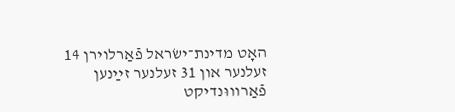האָט מדינת־ישׂראל פֿאַרלוירן 14 זעלנער און 31 זעלנער זײַנען פֿאַרוווּנדיקט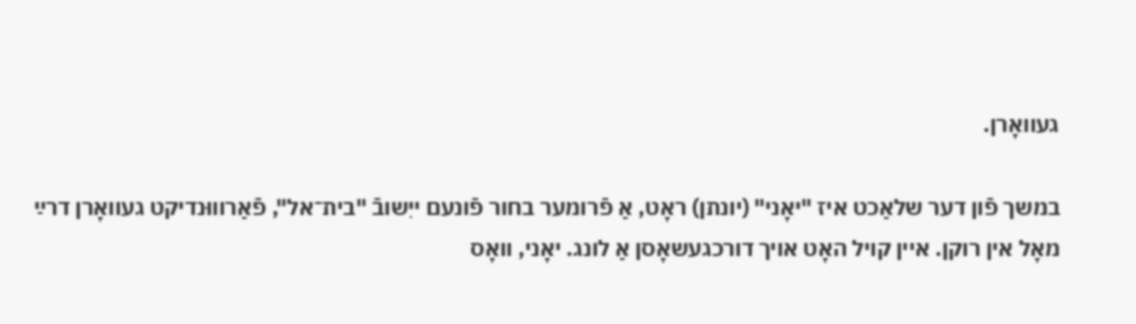געוואָרן.

במשך פֿון דער שלאַכט איז "יאָני" (יונתן) ראָט, אַ פֿרומער בחור פֿונעם ייִשובֿ "בית־אל", פֿאַרוווּנדיקט געוואָרן דרײַ מאָל אין רוקן. איין קויל האָט אויך דורכגעשאָסן אַ לונג. יאָני, וואָס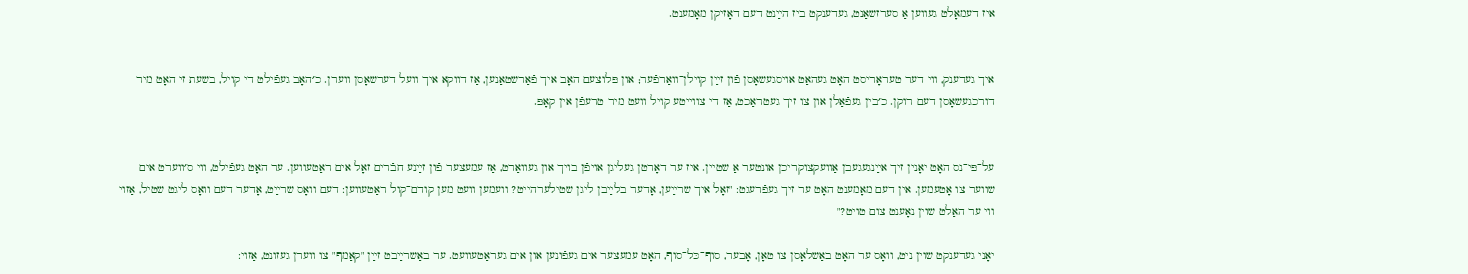איז דעמאָלט געווען אַ סערזשאַנט, געדענקט ביז הײַנט דעם דאָזיקן מאָמענט.


איך געדענק, ווי דער טעראָריסט האָט געהאַט אויסגעשאָסן פֿון זײַן קוילן־וואַרפֿער; און פּלוצעם האָב איך פֿאַרשטאַנען, אַז דווקא איך וועל דערשאָסן ווערן. כ׳האָב געפֿילט די קויל, בשעת זי האָט מיר דורכגעשאָסן דעם רוקן. כ׳בין געפֿאַלן און צו זיך געטראַכט, אַז די צווייטע קויל וועט מיר טרעפֿן אין קאָפּ.


על־פּי־נס האָט יאָנין זיך אײַנגעגעבן אַוועקצוקריכן אונטער אַ שטיין. איז ער דאָרטן געליגן אויפֿן בויך און געוואַרט, אַז עמעצער פֿון זײַנע חבֿרים זאָל אים ראַטעווען. ער האָט געפֿילט, ווי ס׳ווערט אים שווער צו אָטעמען. אין דעם מאָמענט האָט ער זיך געפֿרעגט: "זאָל איך שרײַען, אָדער בלײַבן ליגן שטילערהייט? וועמען וועט מען קודם־קול ראַטעווען: דעם וואָס שרײַט, אָדער דעם וואָס ליגט שטיל, אַזוי ווי ער האַלט שוין נאָענט צום טויט?"

יאָני געדענקט שוין ניט, וואָס ער האָט באַשלאָסן צו טאָן, אָבער, סוף־כּל־סוף, האָט עמעצער אים געפֿונען און אים געראַטעוועט. ער באַשרײַבט זײַן "קאַמף" צו ווערן געזונט, אַזוי: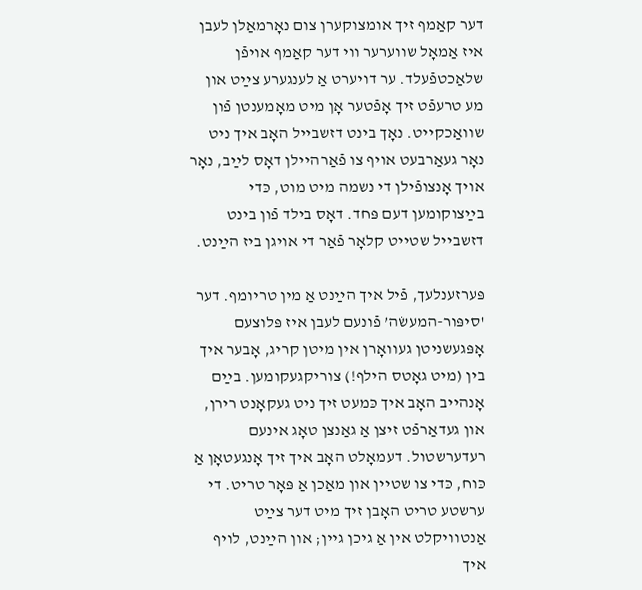דער קאַמף זיך אומצוקערן צום נאָרמאַלן לעבן איז אַמאָל שווערער ווי דער קאַמף אויפֿן שלאַכטפֿעלד. ער דויערט אַ לענגערע צײַט און מע טרעפֿט זיך אָפֿטער אָן מיט מאָמענטן פֿון שוואַכקייט. נאָך בינט דזשבייל האָב איך ניט נאָר געאַרבעט אויף צו פֿאַרהיילן דאָס לײַב, נאָר אויך אָנצופֿילן די נשמה מיט מוט, כּדי בײַצוקומען דעם פּחד. דאָס בילד פֿון בינט דזשבייל שטייט קלאָר פֿאַר די אויגן ביז הײַנט.

פּערזענלעך, פֿיל איך הײַנט אַ מין טריומף. דער 'סיפּור-המעשׂה’ פֿונעם לעבן איז פּלוצעם אָפּגעשניטן געוואָרן אין מיטן קריג, אָבער איך בין (מיט גאָטס הילף!) צוריקגעקומען. בײַם אָנהייב האָב איך כּמעט זיך ניט געקאָנט רירן, און געדאַרפֿט זיצן אַ גאַנצן טאָג אינעם רעדערשטול. דעמאָלט האָב איך זיך אָנגעטאָן אַ כּוח, כּדי צו שטיין און מאַכן אַ פּאָר טריט. די ערשטע טריט האָבן זיך מיט דער צײַט אַנטוויקלט אין אַ גיכן גיין; און הײַנט, לויף איך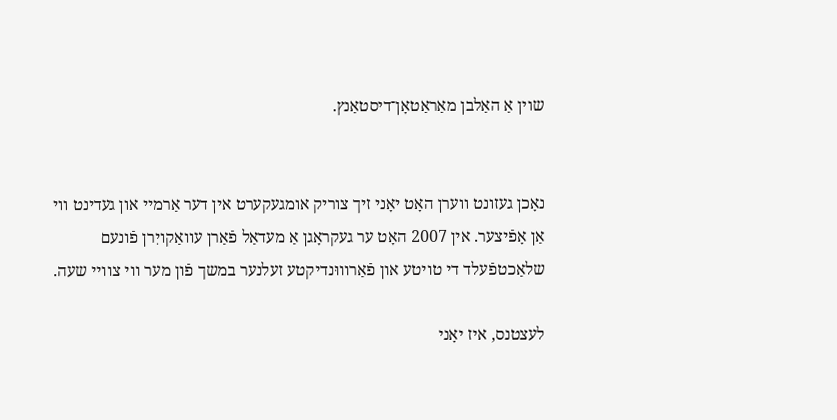שוין אַ האַלבן מאַראַטאָן־דיסטאַנץ.


נאָכן געזונט ווערן האָט יאָני זיך צוריק אומגעקערט אין דער אַרמיי און געדינט ווי אַן אָפֿיצער. אין 2007 האָט ער געקראָגן אַ מעדאַל פֿאַרן עוואַקויִרן פֿונעם שלאַכטפֿעלד די טויטע און פֿאַרוווּנדיקטע זעלנער במשך פֿון מער ווי צוויי שעה.

לעצטנס, איז יאָני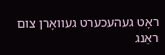ראָט געהעכערט געוואָרן צום ראַנג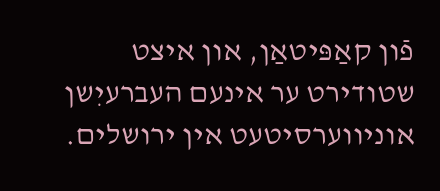פֿון קאַפּיטאַן, און איצט שטודירט ער אינעם העברעיִשן אוניווערסיטעט אין ירושלים.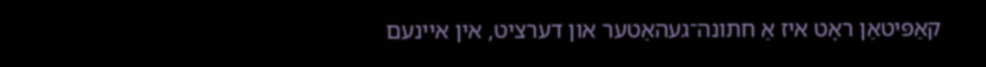קאַפּיטאַן ראָט איז אַ חתונה־געהאַטער און דערציט, אין איינעם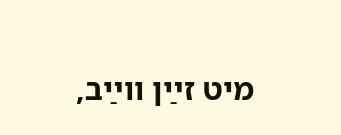מיט זײַן ווײַב,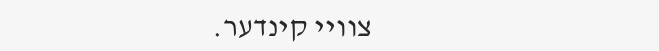צוויי קינדער.